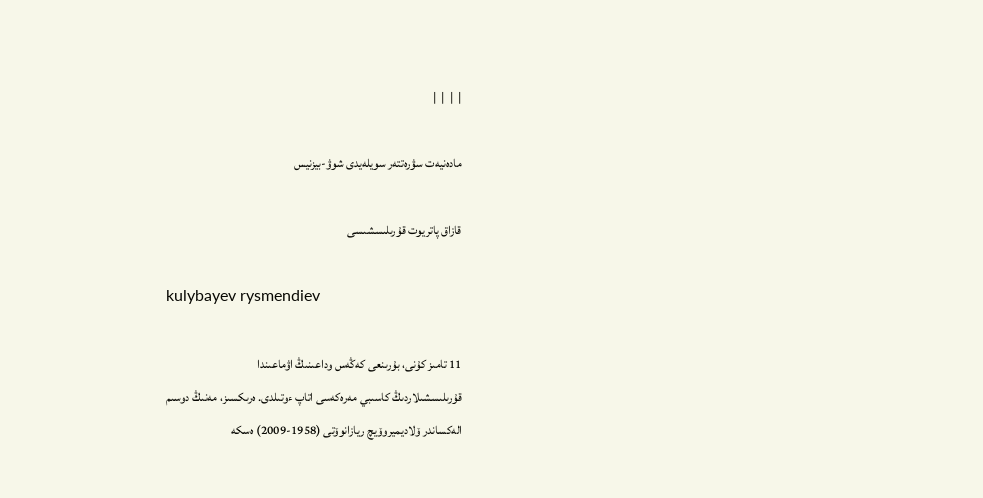|  |  |  |

مادەنيەت سۋرەتتەر سويلەيدى شوۋ-بيزنيس

قازاق پاتريوت قۇرىلىسشىسى

kulybayev rysmendiev

11 تامىز كۇنى، بۇرىنعى كەڭەس وداعىنىڭ اۋماعىندا
قۇرىلىسشىلاردىڭ كاسىبي مەرەكەسى اتاپ ءوتىلدى. ەرىكسىز، مەنىڭ دوسىم
الەكساندر ۆلاديميروۆيچ ريازانوۆتى (1958-2009) ەسكە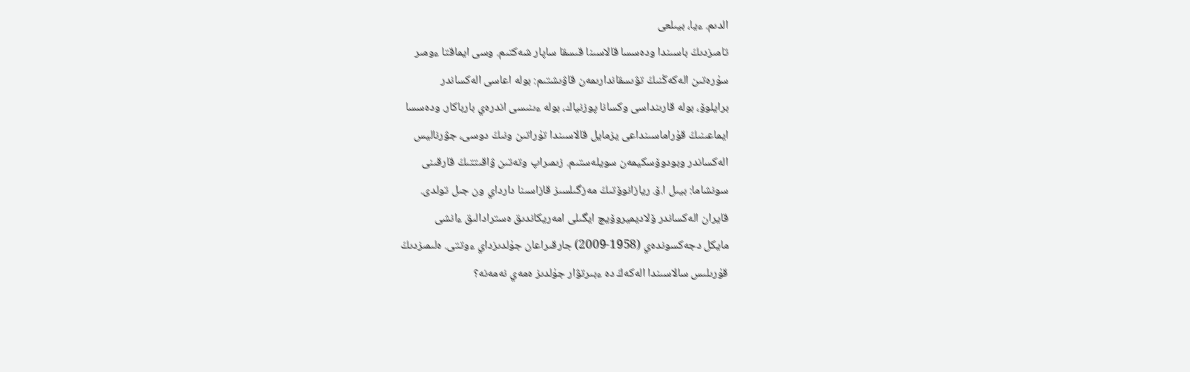الدىم. ءيا، بيىلعى
تامىزدىڭ باسىندا ودەسسا قالاسىنا قىسقا ساپار شەكتىم. وسى ايماقتا ءومىر
سۇرەتىن الەكەڭنىڭ تۋىسقاندارىمەن قاۋىشتىم: بولە اعاسى الەكساندر
برايلوۆ، بولە قارىنداسى وكسانا پوزنياك، بولە ءىنىسى اندرەي بارباكار. ودەسسا
ايماعىنىڭ قۇراماسىنداعى يزمايل قالاسىندا تۇراتىن ونىڭ دوسى، جۋرناليس
الەكساندر وبودوۆسكيمەن سويلەستىم. زىمىراپ وتەتىن ۋاقىتتىڭ قارقىنى
سونشاما: بيىل ا.ۆ. ريازانوۆتىڭ مەزگىلسىز قازاسىنا دارداي ون جىل تولدى.
قايران الەكساندر ۆلاديميروۆيچ ايگىلى امەريكاندىق ەسترادالىق ءانشى
مايكل دجەكسوندەي (1958-2009) جارقىراعان جۇلدىزداي ءوتتى. ەلىمىزدىڭ
قۇرىلىس سالاسىندا الەكەڭ دە ءبىرتۋار جۇلدىز ەمەي نەمەنە؟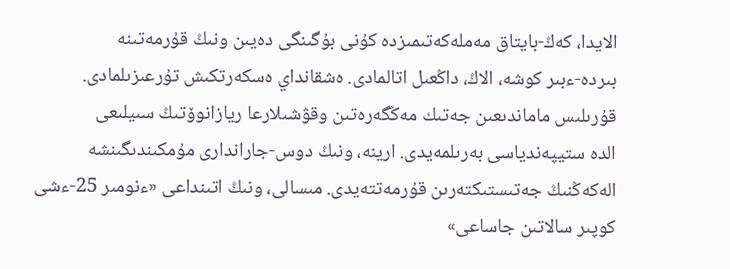الايدا، كەڭ-بايتاق مەملەكەتىمىزدە كۇنى بۇگىنگى دەيىن ونىڭ قۇرمەتىنە
بىردە-ءبىر كوشە، الاڭ، داڭعىل اتالمادى. ەشقانداي ەسكەرتكىش تۇرعىزىلمادى.
قۇرىلىس ماماندىعىن جەتىك مەڭگەرەتىن وقۋشىلارعا ريازانوۆتىڭ سىيلىعى
الدە ستيپەندياسى بەرىلمەيدى. ارينە، ونىڭ دوس-جاراندارى مۇمكىندىگىنشە
الەكەڭنىڭ جەتىستىكتەرىن قۇرمەتتەيدى. مىسالى، ونىڭ اتىنداعى «ءنومىر 25-ءشى
كوپىر سالاتىن جاساعى»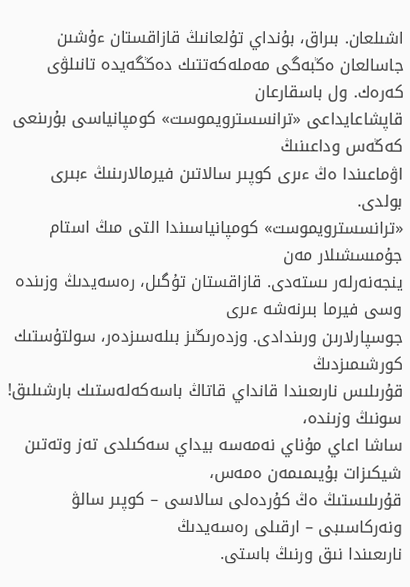اشىلعان. بىراق، بۇنداي تۇلعانىڭ قازاقستان ءۇشىن
جاسالعان ەڭبەگى مەملەكەتتىك دەڭگەيدە تانىلۋى كەرەك. ول باسقارعان
قاپشاعايداعى «ترانسسترويموست» كومپانياسى بۇرىنعى كەڭەس وداعىنىڭ
اۋماعىندا ەڭ ءىرى كوپىر سالاتىن فيرمالارىنىڭ ءبىرى بولدى.
«ترانسسترويموست» كومپانياسىندا التى مىڭ استام جۇمىسشىلار مەن
ينجەنەرلەر ىستەدى. قازاقستان تۇگىل، رەسەيدىڭ وزىندە وسى فيرما بىرنەشە ءىرى
جوسپارلارىن ورىندادى. وزدەرىڭىز بىلەسىزدەر، سولتۇستىك كورشىمىزدىڭ
قۇرىلىس نارىعىندا قانداي قاتاڭ باسەكەلەستىك بارشىلىق! سونىڭ وزىندە،
ساشا اعاي مۇناي نەمەسە بيداي سەكىلدى تەز وتەتىن شيكىزات بۇيىمىمەن ەمەس،
قۇرىلىستىڭ ەڭ كۇردەلى سالاسى – كوپىر سالۋ ونەركاسىبى – ارقىلى رەسەيدىڭ
نارىعىندا نىق ورنىڭ باستى.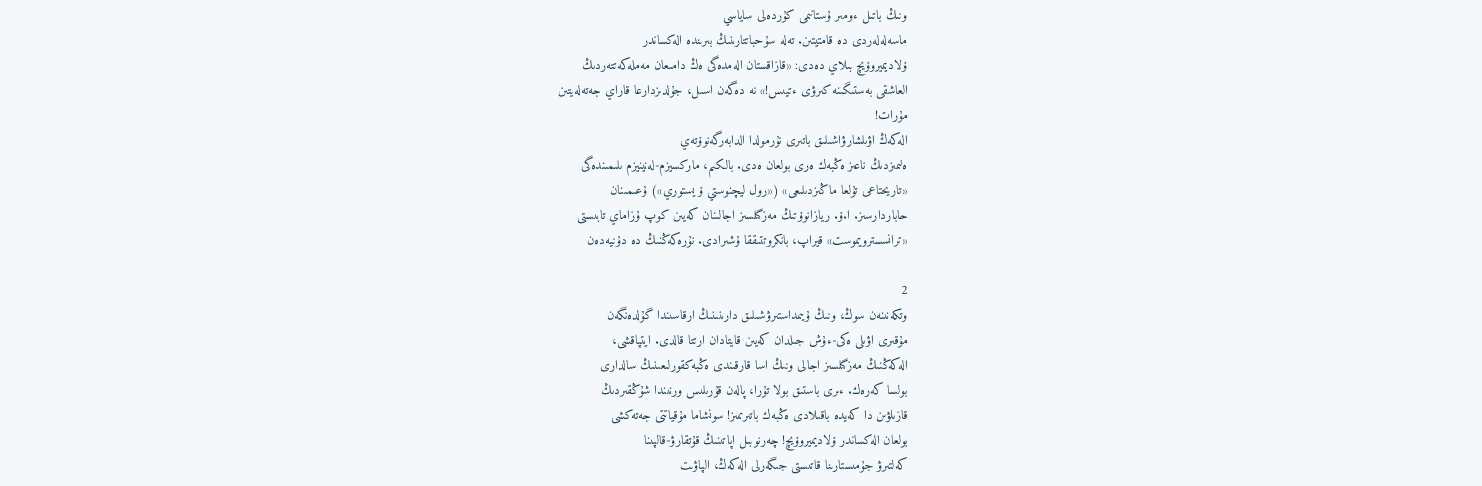ونىڭ باتىل ءومىر ۇستانىمى كۇردەلى ساياسي
ماسەلەلەردى دە قامتيتىن. تەلە سۇحباتتارىنىڭ بىرىندە الەكساندر
ۆلاديميروۆيچ بىلاي دەدى: «قازاقستان الەمدەگى ەڭ دامىعان مەملەكەتتەردىڭ
العاشقى بەستىگىنە كىرۋى ءتيىس!» نە دەگەن اسىل، جۇلدىزدارعا قاراي جەتەلەيتىن
مۇرات!
الەكەڭ اۋىلشارۋاشىلىق باتىرى نۇرمولدا الدابەرگەنوۆتەي
ەلىمىزدىڭ ناعىز ەڭبەك ەرى بولعان ەدى. بالكىم، ماركسيزم-لەنينيزم ىلىمىندەگى
«تاريحتاعى تۇلعا ماڭىزدىلىعى» («رول ليچنوستي ۆ يستوري») ۇعىمىنان
حاباردارسىز. ا.ۆ. ريازانوۆتىڭ مەزگىلسىز اجالىنان كەيىن كوپ ۇزاماي تابىستى
«ترانسسترويموست» قيراپ، بانكروتتىققا ۇشىرادى. نۇرەكەڭنىڭ دە دۇنيەدەن

2
وتكەنىنەن سوڭ، ونىڭ ۇيىمداستىرۋشىلىق دارىنىنىڭ ارقاسىندا گۇلدەنگەن
مۇقىرى اۋىلى ەكى-ءۇش جىلدان كەيىن قايتادان ارتتا قالدى. ايتپاقشى،
الەكەڭنىڭ مەزگىلسىز اجالى ونىڭ اسا قارقىندى ەڭبەكقورلىعىنىڭ سالدارى
بولسا كەرەك. ءىرى باستىق بولا تۇرا، پالەن قۇرىلىس ورنىندا شۇڭقىردىڭ
قازىلۋىن دا كەيدە باقىلادى ەڭبەك باتىرىمىز! سونشاما مۇقياتتى جەتەكشى
بولعان الەكساندر ۆلاديميروۆيچ! چەرنوبىل اپاتىنىڭ قۇتقارۋ-قالپىنا
كەلتىرۋ جۇمىستارىنا قاتىستى جىگەرلى الەكەڭ، الپاۋىت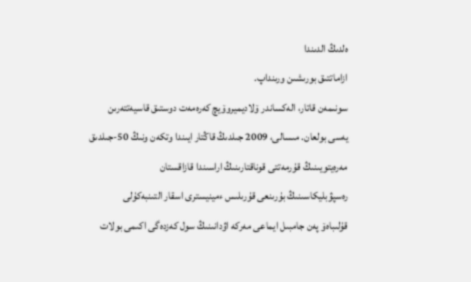ەلدىڭ الدىندا
ازاماتتىق بورىشىن ورىنداپ.
سونىمەن قاتار، الەكساندر ۆلاديميروۆيچ كەرەمەت دوستىق قاسيەتتەرىن
يەسى بولعان. مىسالى، 2009 جىلدىڭ قاڭتار ايىندا وتكەن ونىڭ 50-جىلدىق
مەرەيتويىنىڭ قۇرمەتتى قوناقتارىنىڭ اراسىندا قازاقستان
رەسپۋبليكاسىنىڭ بۇرىنعى قۇرىلىس ءمينيسترى اسقار التىنبەكۇلى
قۇلىباەۆ پەن جامبىل ايماعى مەركە اۋدانىنىڭ سول كەزدەگى اكىمى بولات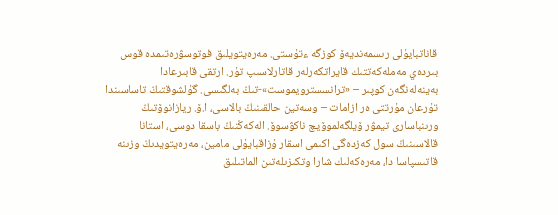قاناتبايۇلى رىسمەنديەۆ كوزگە ءتۇستى. مەرەيتويلىق فوتوسۋرەتىمدە قوس
بىردەي مەملەكەتتىك قايراتكەرلەر قاتارلاسىپ تۇر. ارتقى قابىرعادا
بەينەلەنگەن كوپىر – «ترانسسترويموست»-تىڭ بەلگىسى. گۇلشوقتىڭ تاساسىندا
تۇرعان مۇرتتى ەر ازامات – وسەتين حالقىنىڭ بالاسى، ا.ۆ. ريازانوۆتىڭ
ورىنباسارى تيمۋر ۆيلگەلموۆيچ ناكۋسوۆ. الەكەڭنىڭ باسقا دوسى، استانا
قالاسىنىڭ سول كەزدەگى اكىمى اسقار ۇزاقبايۇلى مامين، مەرەيتويدىڭ وزىنە
قاتىسپاسا دا، مەرەكەلىك شارا وتكىزىلەتىن الماتىلىق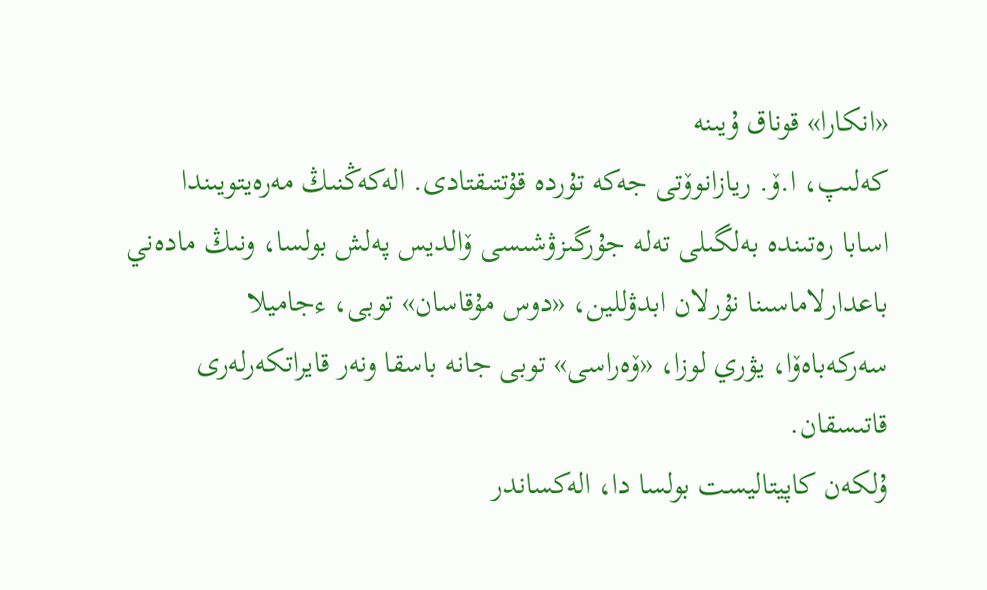«انكارا» قوناق ۇيىنە
كەلىپ، ا.ۆ. ريازانوۆتى جەكە تۇردە قۇتتىقتادى. الەكەڭنىڭ مەرەيتويىندا
اسابا رەتىندە بەلگىلى تەلە جۇرگىزۋشىسى ۆالديس پەلش بولسا، ونىڭ مادەني
باعدارلاماسىنا نۇرلان ابدۋللين، «دوس مۇقاسان» توبى، ءجاميلا
سەركەباەۆا، يۋري لوزا، «ۆەراسى» توبى جانە باسقا ونەر قايراتكەرلەرى
قاتىسقان.
ۇلكەن كاپيتاليست بولسا دا، الەكساندر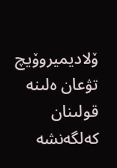ۆلاديميروۆيچ تۋعان ەلىنە
قولىنان كەلگەنشە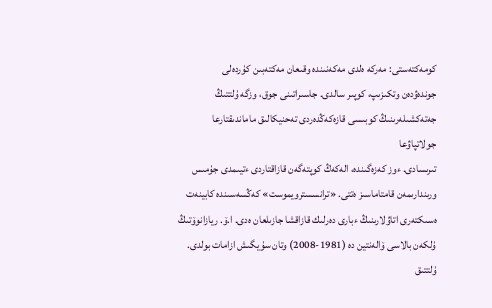كومەكتەستى: مەركە ەلدى مەكەنىندە وقىعان مەكتەبىن كۇردەلى
جوندەۋدەن وتكىزىپ، كوپىر سالدى. جاسىراتىنى جوق، وزگە ۇلتتىڭ
جەتەكشىلەرىنىڭ كوبىسى قازەكەڭدەردى تەحنيكالىق ماماندىقتارعا جولاتپاۋعا
تىرىسادى. ءوز كەزەگىندە، الەكەڭ كوپتەگەن قازاقتاردى ءتيىمدى جۇمىس
ورىندارىمەن قامتاماسىز ەتتى. «ترانسسترويموست» كەڭسەسىندە كابينەت
ەسىكتەرى اتاۋلارىنىڭ ءبارى دەرلىك قازاقشا جازىلعان ەدى. ا.ۆ. ريازانوۆتىڭ
ۇلكەن بالاسى ۆالەنتين دە (1981-2008) وتان سۇيگىش ازامات بولدى. ۇلتتىق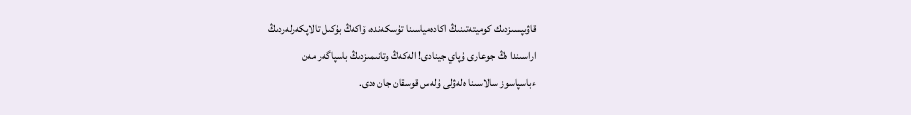قاۋىپسىزدىك كوميتەتىنىڭ اكادەمياسىنا تۇسكەندە، ۆاكەڭ بۇكىل تالاپكەرلەردىڭ
اراسىندا ەڭ جوعارى ۇپاي جينادى! الەكەڭ وتانىمىزدىڭ باسپاگەر مەن
ءباسپاسوز سالاسىنا ەلەۋلى ۇلەس قوسقان جان ەدى.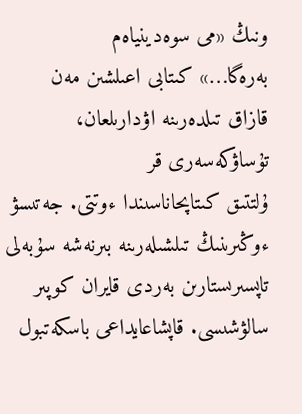ونىڭ «مى سوەدينياەم
بەرەگا…» كىتابى اعىلشىن مەن قازاق تىلدەرىنە اۋدارىلعان، تۇساۋكەسەرى قر
ۇلتتىق كىتاپحاناسىندا ءوتتى. جەتىسۋ ءوڭىرىنىڭ تىلشىلەرىنە بىرنەشە سۇبەلى
تاپسىرىستارىن بەردى قايران كوپىر سالۋشىسى. قاپشاعايداعى باسكەتبول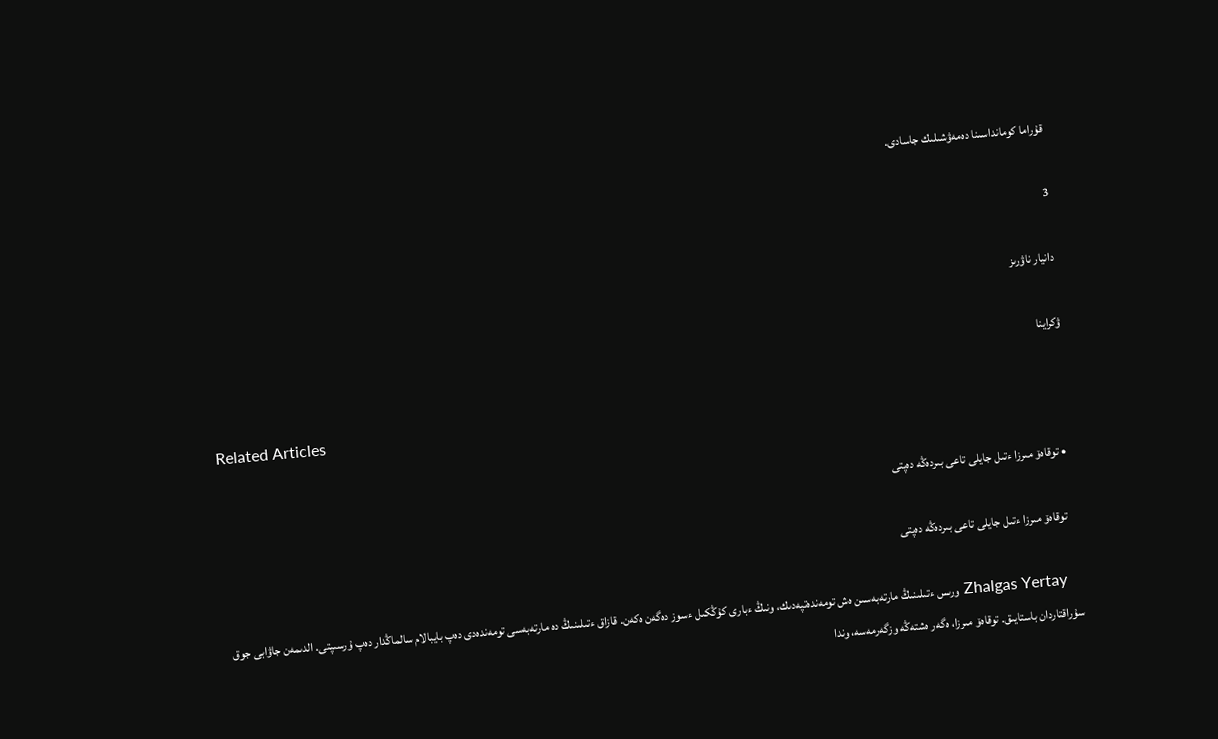قۇراما كومانداسىنا دەمەۋشىلىك جاسادى.

3

دانيار ناۋرىز

ۋكراينا

Related Articles

  • توقاەۆ مىرزا ءتىل جايلى تاعى بىردەڭە دەپتى

    توقاەۆ مىرزا ءتىل جايلى تاعى بىردەڭە دەپتى

    Zhalgas Yertay ورىس ءتىلىنىڭ مارتەبەسىن ەش تومەندەتپەدىك، ونىڭ ءبارى كۇڭكىل ءسوز دەگەن ەكەن. قازاق ءتىلىنىڭ دە مارتەبەسى تومەندەدى دەپ بايبالام سالماڭدار دەپ ۇرسىپتى. الدىمەن جاۋابى جوق سۇراقتاردان باستايىق. توقاەۆ مىرزا، ەگەر ەشتەڭە وزگەرمەسە، وندا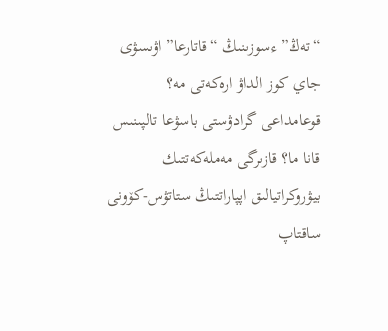“تەڭ” ءسوزىنىڭ “قاتارعا” اۋىسۋى جاي كوز الداۋ ارەكەتى مە؟ قوعامداعى گرادۋستى باسۋعا تالپىنىس قانا ما؟ قازىرگى مەملەكەتتىك بيۋروكراتيالىق اپپاراتتىڭ ستاتۋس-كۆونى ساقتاپ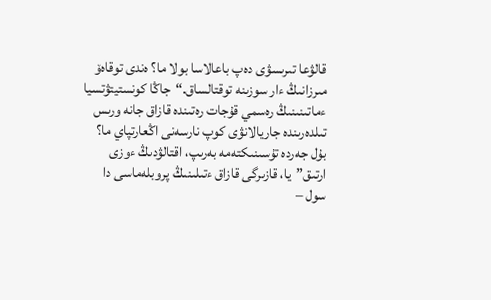قالۋعا تىرىسۋى دەپ باعالاسا بولا ما؟ ەندى توقاەۆ مىرزانىڭ ءار سوزىنە توقتالساق.“جاڭا كونستيتۋتسيا ءماتىنىنىڭ رەسمي قۇجات رەتىندە قازاق جانە ورىس تىلدەرىندە جاريالانۋى كوپ نارسەنى اڭعارتپاي ما؟ بۇل جەردە تۇسىنىكتەمە بەرىپ، اقتالۋدىڭ ءوزى ارتىق”يا، قازىرگى قازاق ءتىلىنىڭ پروبلەماسى دا سول –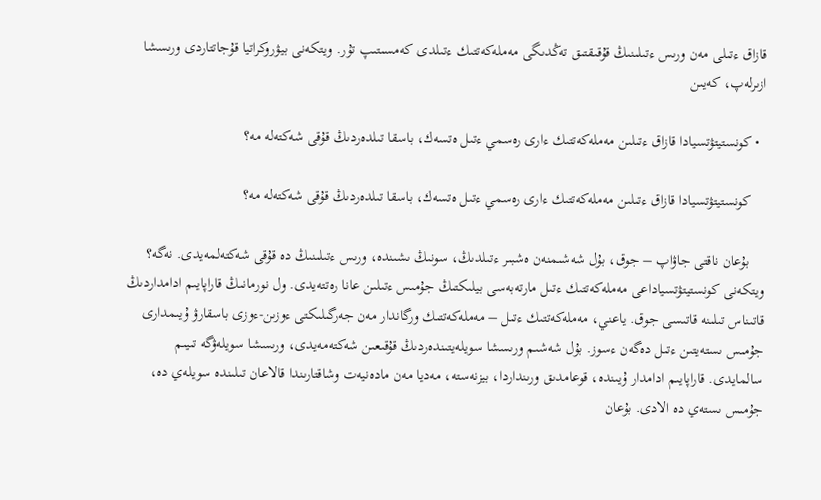قازاق ءتىلى مەن ورىس ءتىلىنىڭ قۇقىقتىق تەڭدىگى مەملەكەتتىك ءتىلدى كەمسىتىپ تۇر. ويتكەنى بيۋروكراتيا قۇجاتتاردى ورىسشا ازىرلەپ، كەيىن

  • كونستيتۋتسيادا قازاق ءتىلىن مەملەكەتتىك ءارى رەسمي ءتىل ەتسەك، باسقا تىلدەردىڭ قۇقى شەكتەلە مە؟

    كونستيتۋتسيادا قازاق ءتىلىن مەملەكەتتىك ءارى رەسمي ءتىل ەتسەك، باسقا تىلدەردىڭ قۇقى شەكتەلە مە؟

    بۇعان ناقتى جاۋاپ – جوق، بۇل شەشىمنەن ەشبىر ءتىلدىڭ، سونىڭ ىشىندە، ورىس ءتىلىنىڭ دە قۇقى شەكتەلمەيدى. نەگە؟ ويتكەنى كونستيتۋتسياداعى مەملەكەتتىك ءتىل مارتەبەسى بيلىكتىڭ جۇمىس ءتىلىن عانا رەتتەيدى. ول نورمانىڭ قاراپايىم ادامداردىڭ قاتىناس تىلىنە قاتىسى جوق. ياعني، مەملەكەتتىك ءتىل – مەملەكەتتىك ورگاندار مەن جەرگىلىكتى ءوزىن-ءوزى باسقارۋ ۇيىمدارى جۇمىس ىستەيتىن ءتىل دەگەن ءسوز. بۇل شەشىم ورىسشا سويلەيتىندەردىڭ قۇقىعىن شەكتەمەيدى، ورىسشا سويلەۋگە تىيىم سالمايدى. قاراپايىم ادامدار ۇيىندە، قوعامدىق ورىنداردا، بيزنەستە، مەديا مەن مادەنيەت وشاقتارىندا قالاعان تىلىندە سويلەي دە، جۇمىس ىستەي دە الادى. بۇعان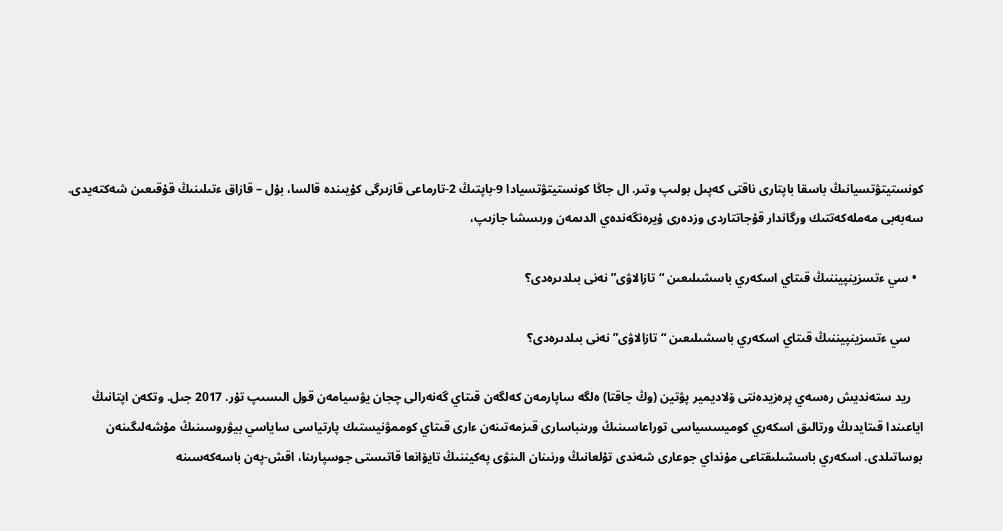كونستيتۋتسيانىڭ باسقا باپتارى ناقتى كەپىل بولىپ وتىر. ال جاڭا كونستيتۋتسيادا 9-باپتىڭ 2-تارماعى قازىرگى كۇيىندە قالسا، بۇل – قازاق ءتىلىنىڭ قۇقىعىن شەكتەيدى. سەبەبى مەملەكەتتىك ورگاندار قۇجاتتاردى وزدەرى ۇيرەنگەندەي الدىمەن ورىسشا جازىپ،

  • سي ءتسزينپيننىڭ قىتاي اسكەري باسشىلىعىن “تازالاۋى” نەنى بىلدىرەدى؟

    سي ءتسزينپيننىڭ قىتاي اسكەري باسشىلىعىن “تازالاۋى” نەنى بىلدىرەدى؟

    ريد ستەنديش رەسەي پرەزيدەنتى ۆلاديمير پۋتين (وڭ جاقتا) ەلگە ساپارمەن كەلگەن قىتاي گەنەرالى چجان يۋسيامەن قول الىسىپ تۇر. 2017 جىل. وتكەن اپتانىڭ اياعىندا قىتايدىڭ ورتالىق اسكەري كوميسسياسى توراعاسىنىڭ ورىنباسارى قىزمەتىنەن ءارى قىتاي كوممۋنيستىك پارتياسى ساياسي بيۋروسىنىڭ مۇشەلىگىنەن بوساتىلدى. اسكەري باسشىلىقتاعى مۇنداي جوعارى شەندى تۇلعانىڭ ورنىنان الىنۋى پەكيننىڭ تايۆانعا قاتىستى جوسپارىنا، اقش-پەن باسەكەسىنە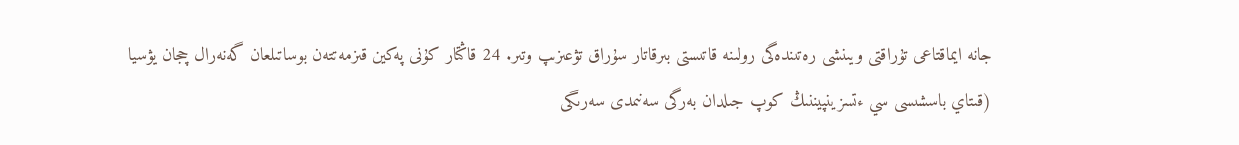جانە ايماقتاعى تۇراقتى ويىنشى رەتىندەگى رولىنە قاتىستى بىرقاتار سۇراق تۋعىزىپ وتىر. 24 قاڭتار كۇنى پەكين قىزمەتتەن بوساتىلعان گەنەرال چجان يۋسيا (قىتاي باسشىسى سي ءتسزينپيننىڭ كوپ جىلدان بەرگى سەنىمدى سەرىگى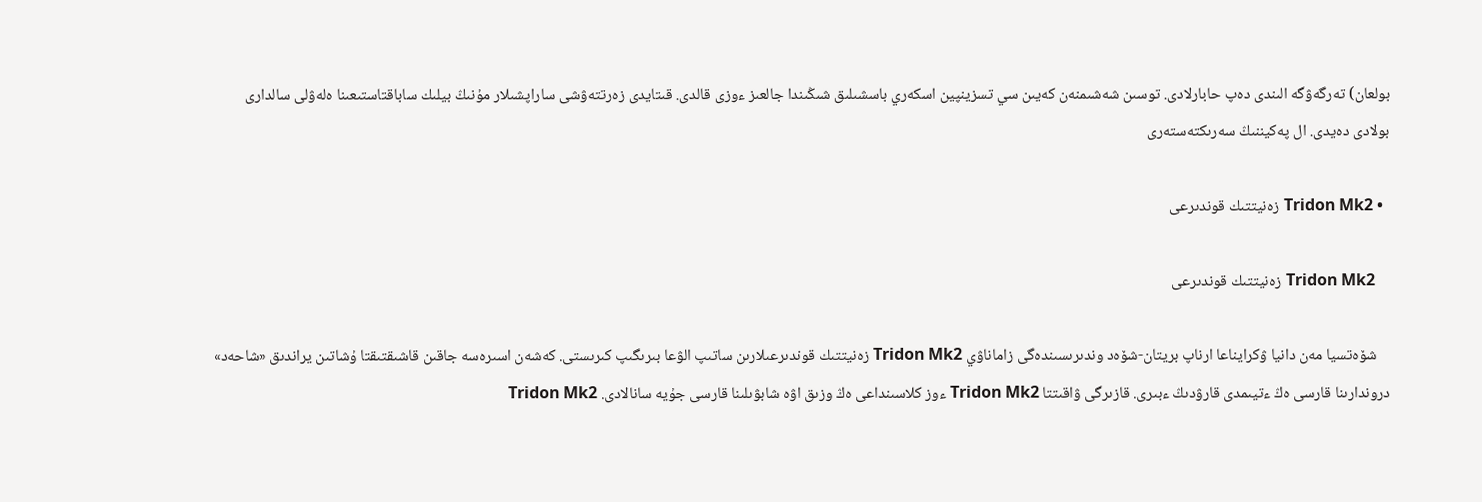بولعان) تەرگەۋگە الىندى دەپ حابارلادى. توسىن شەشىمنەن كەيىن سي تسزينپين اسكەري باسشىلىق شىڭىندا جالعىز ءوزى قالدى. قىتايدى زەرتتەۋشى ساراپشىلار مۇنىڭ بيلىك ساباقتاستىعىنا ەلەۋلى سالدارى بولادى دەيدى. ال پەكيننىڭ سەرىكتەستەرى

  • Tridon Mk2 زەنيتتىك قوندىرعى

    Tridon Mk2 زەنيتتىك قوندىرعى

    شۆەتسيا مەن دانيا ۋكرايناعا ارناپ بريتان-شۆەد وندىرىسىندەگى زاماناۋي Tridon Mk2 زەنيتتىك قوندىرعىلارىن ساتىپ الۋعا بىرىگىپ كىرىستى. كەشەن اسىرەسە جاقىن قاشىقتىقتا ۇشاتىن يراندىق «شاحەد» دروندارىنا قارسى ەڭ ءتيىمدى قارۋدىڭ ءبىرى. قازىرگى ۋاقىتتا Tridon Mk2 ءوز كلاسىنداعى ەڭ وزىق اۋە شابۋىلىنا قارسى جۇيە سانالادى. Tridon Mk2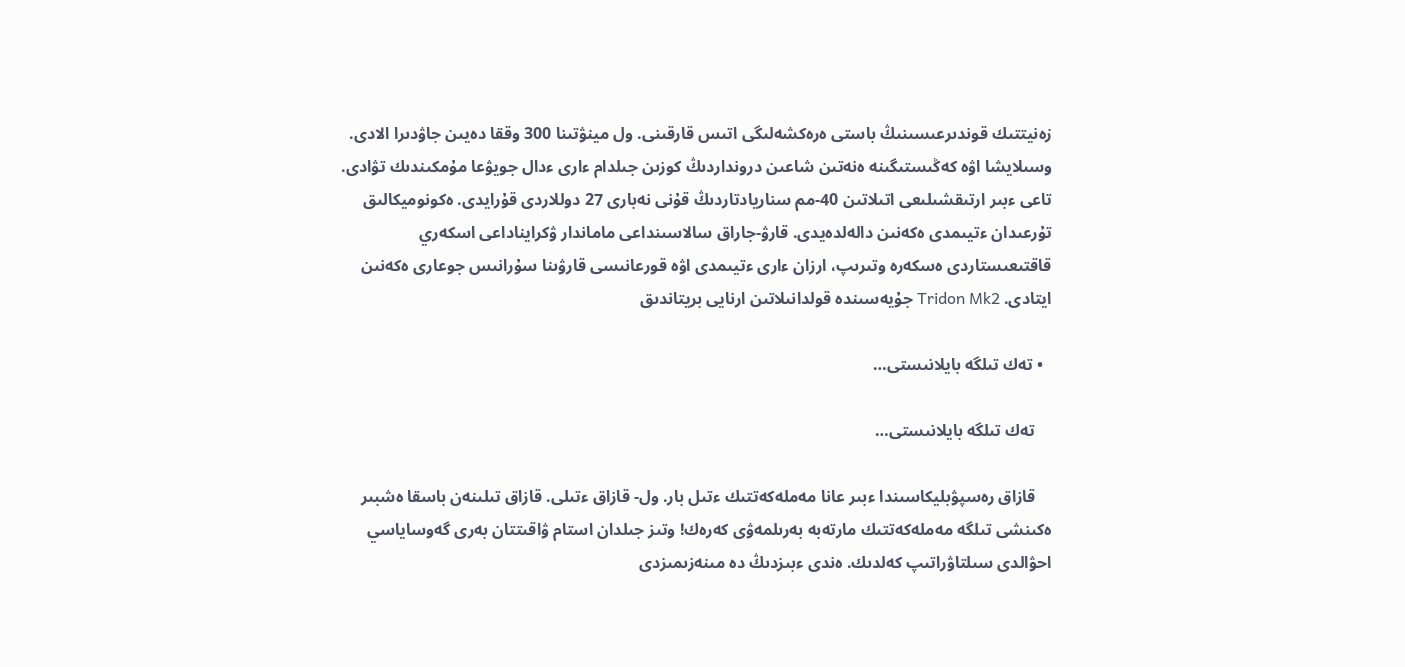زەنيتتىك قوندىرعىسىنىڭ باستى ەرەكشەلىگى اتىس قارقىنى. ول مينۋتىنا 300 وققا دەيىن جاۋدىرا الادى. وسىلايشا اۋە كەڭىستىگىنە ەنەتىن شاعىن درونداردىڭ كوزىن جىلدام ءارى ءدال جويۋعا مۇمكىندىك تۋادى. تاعى ءبىر ارتىقشىلىعى اتىلاتىن 40-مم سناريادتاردىڭ قۇنى نەبارى 27 دوللاردى قۇرايدى. ەكونوميكالىق تۇرعىدان ءتيىمدى ەكەنىن دالەلدەيدى. قارۋ-جاراق سالاسىنداعى ماماندار ۋكرايناداعى اسكەري قاقتىعىستاردى ەسكەرە وتىرىپ، ارزان ءارى ءتيىمدى اۋە قورعانىسى قارۋىنا سۇرانىس جوعارى ەكەنىن ايتادى. Tridon Mk2 جۇيەسىندە قولدانىلاتىن ارنايى بريتاندىق

  • تەك تىلگە بايلانىستى…

    تەك تىلگە بايلانىستى…

    قازاق رەسپۋبليكاسىندا ءبىر عانا مەملەكەتتىك ءتىل بار. ول- قازاق ءتىلى. قازاق تىلىنەن باسقا ەشبىر ەكىنشى تىلگە مەملەكەتتىك مارتەبە بەرىلمەۋى كەرەك! وتىز جىلدان استام ۋاقىتتان بەرى گەوساياسي احۋالدى سىلتاۋراتىپ كەلدىك. ەندى ءبىزدىڭ دە مىنەزىمىزدى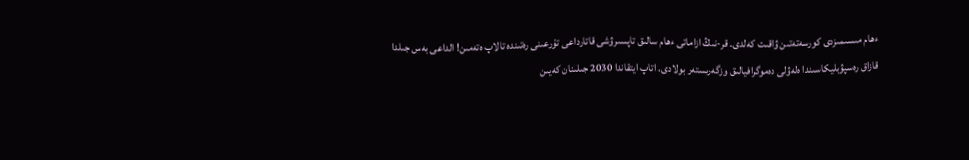ءھام مىسىمىزدى كورسەتەتىن ۋاقىت كەلدى. قر-نىڭ ازاماتى ءھام سالىق تاپسىرۋشى قاتارداعى تۇرعىنى رەتىندە تالاپ ەتەمىن! الداعى بەس جىلدا قازاق رەسپۋبليكاسىندا ەلەۋلى دەموگرافيالىق وزگەرىستەر بولادى. اتاپ ايتقاندا 2030 جىلىنان كەيىن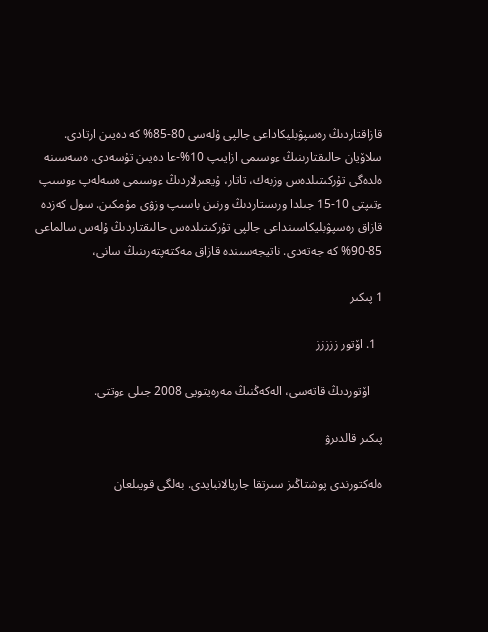قازاقتاردىڭ رەسپۋبليكاداعى جالپى ۇلەسى 80-85% كە دەيىن ارتادى. سلاۆيان حالىقتارىنىڭ ءوسىمى ازايىپ 10%-عا دەيىن تۇسەدى. ەسەسىنە ەلدەگى تۇركىتىلدەس وزبەك، تاتار، ۇيعىرلاردىڭ ءوسىمى ەسەلەپ ءوسىپ ءتىپتى 10-15 جىلدا ورىستاردىڭ ورنىن باسىپ وزۋى مۇمكىن. سول كەزدە قازاق رەسپۋبليكاسىنداعى جالپى تۇركىتىلدەس حالىقتاردىڭ ۇلەس سالماعى 85-90% كە جەتەدى. ناتيجەسىندە قازاق مەكتەپتەرىنىڭ سانى،

1 پىكىر

  1. اۆتور ززززز

    اۆتوردىڭ قاتەسى، الەكەڭنىڭ مەرەيتويى 2008 جىلى ءوتتى.

پىكىر قالدىرۋ

ەلەكتورندى پوشتاڭىز سىرتقا جاريالانبايدى. بەلگى قويىلعان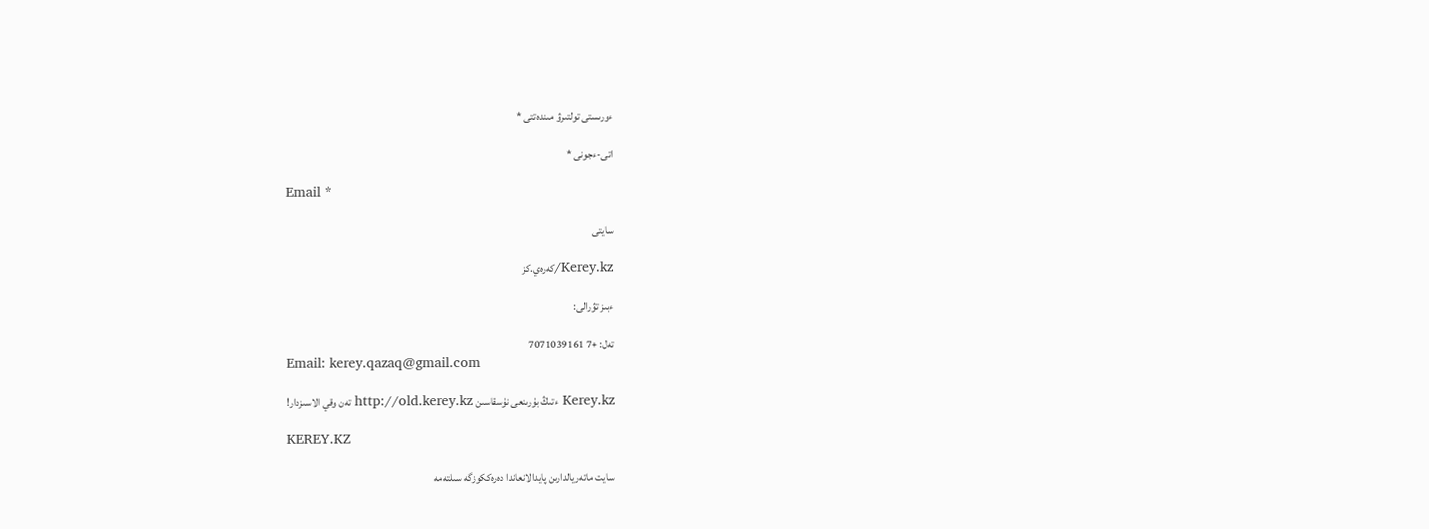ءورىستى تولتىرۋ مىندەتتى *

اتى-ءجونى *

Email *

سايتى

Kerey.kz/كەرەي.كز

ءبىز تۋرالى:

تەل: +7 7071039161
Email: kerey.qazaq@gmail.com

Kerey.kz ءتىڭ بۇرىنعى نۇسقاسىن http://old.kerey.kz تەن وقي الاسىزدار!

KEREY.KZ

سايت ماتەريالدارىن پايدالانعاندا دەرەككوزگە سىلتەمە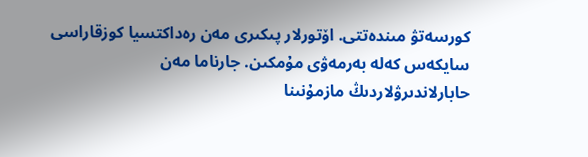كورسەتۋ مىندەتتى. اۆتورلار پىكىرى مەن رەداكتسيا كوزقاراسى سايكەس كەلە بەرمەۋى مۇمكىن. جارناما مەن حابارلاندىرۋلاردىڭ مازمۇنىنا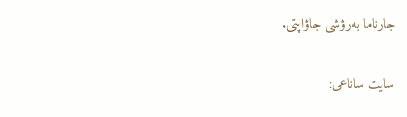جارناما بەرۋشى جاۋاپتى.

سايت ساناعى: